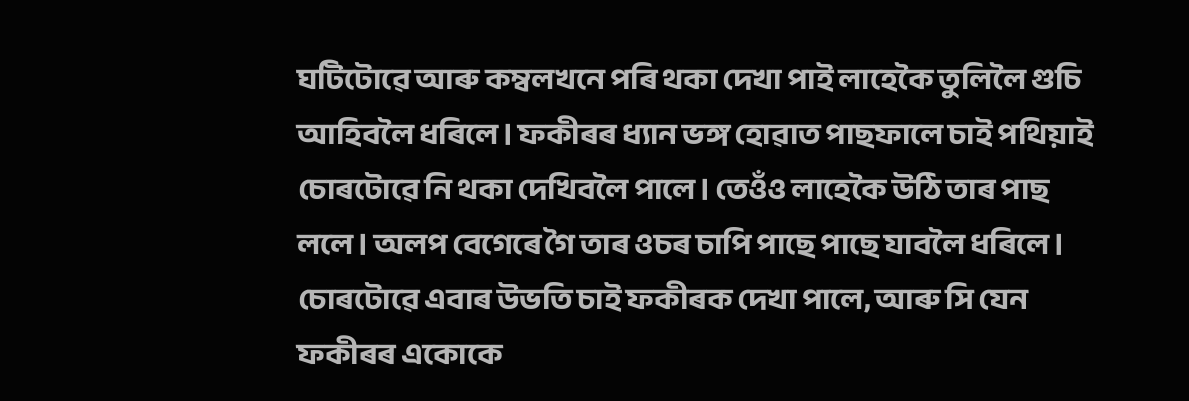ঘটিটোৱে আৰু কম্বলখনে পৰি থকা দেখা পাই লাহেকৈ তুলিলৈ গুচি আহিবলৈ ধৰিলে। ফকীৰৰ ধ্যান ভঙ্গ হোৱাত পাছফালে চাই পথিয়াই চোৰটোৱে নি থকা দেখিবলৈ পালে। তেওঁও লাহেকৈ উঠি তাৰ পাছ ললে। অলপ বেগেৰে গৈ তাৰ ওচৰ চাপি পাছে পাছে যাবলৈ ধৰিলে। চোৰটোৱে এবাৰ উভতি চাই ফকীৰক দেখা পালে, আৰু সি যেন ফকীৰৰ একোকে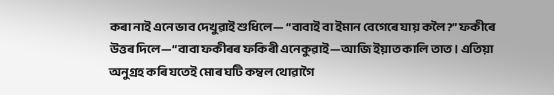কৰা নাই এনে ভাব দেখুৱাই শুধিলে— “বাবাই বা ইমান বেগেৰে যায় কলৈ?” ফকীৰে উত্তৰ দিলে—“বাবা ফকীৰৰ ফকিৰী এনেকুৱাই—আজি ইয়াত কালি তাত। এতিয়া অনুগ্ৰহ কৰি যতেই মোৰ ঘটি কম্বল থোৱাগৈ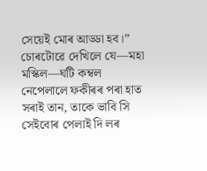সেয়েই মোৰ আড্ডা হব।” চোৰটোৱে দেখিলে যে—মহা মস্কিল—ঘটি কম্বল নেপেলালে ফকীৰৰ পৰা হাত সৰাই তান, তাকে ভাবি সি সেইবোৰ পেলাই দি লৰ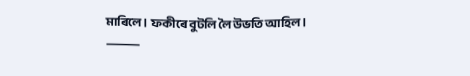মাৰিলে। ফকীৰে বুটলি লৈ উভতি আহিল।
⸻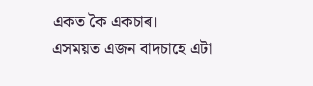একত কৈ একচাৰ।
এসময়ত এজন বাদচাহে এটা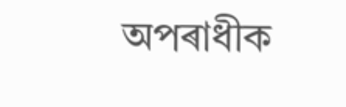অপৰাধীক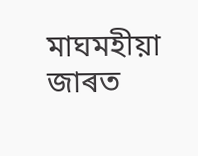মাঘমহীয়া জাৰত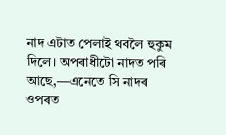নাদ এটাত পেলাই থবলৈ হুকুম দিলে। অপৰাধীটো নাদত পৰি আছে,—এনেতে সি নাদৰ ওপৰত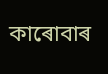কাৰোবাৰ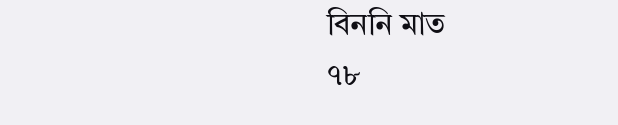বিননি মাত
৭৮